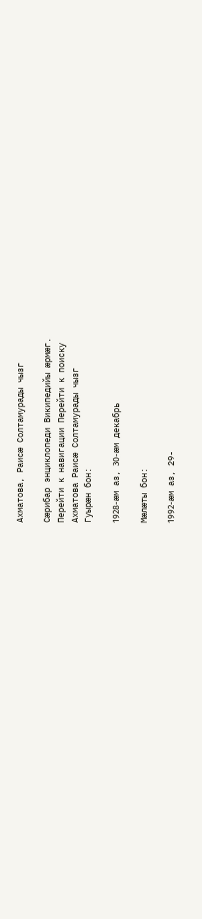Ахматова, Раисæ Солтамурады чызг

Сæрибар энциклопеди Википедийы æрмæг.
Перейти к навигации Перейти к поиску
Ахматова Раисæ Солтамурады чызг
Гуырæн бон:

1928-æм аз, 30-æм декабрь

Мæлæты бон:

1992-æм аз, 29-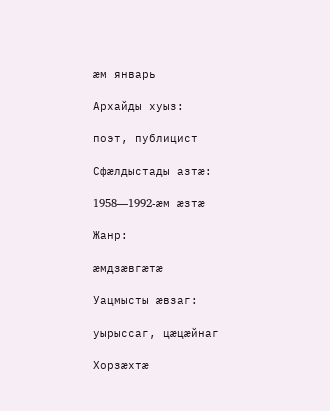æм январь

Архайды хуыз:

поэт, публицист

Сфæлдыстады азтæ:

1958—1992-æм æзтæ

Жанр:

æмдзæвгæтæ

Уацмысты æвзаг:

уырыссаг, цæцæйнаг

Хорзæхтæ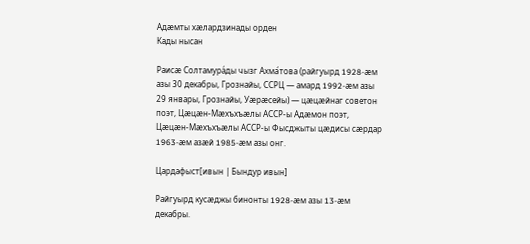Адæмты хæлардзинады орден
Кады нысан

Раисæ Солтамура́ды чызг Ахма́това (райгуырд 1928-æм азы 30 декабры, Грознайы, ССРЦ — амард 1992-æм азы 29 январы, Грознайы, Уæрæсейы) — цæцæйнаг советон поэт, Цæцæн-Мæхъхъæлы АССР-ы Адæмон поэт, Цæцæн-Мæхъхъæлы АССР-ы Фысджыты цæдисы сæрдар 1963-æм азæй 1985-æм азы онг.

Цардафыст[ивын | Бындур ивын]

Райгуырд кусæджы бинонты 1928-æм азы 13-æм декабры.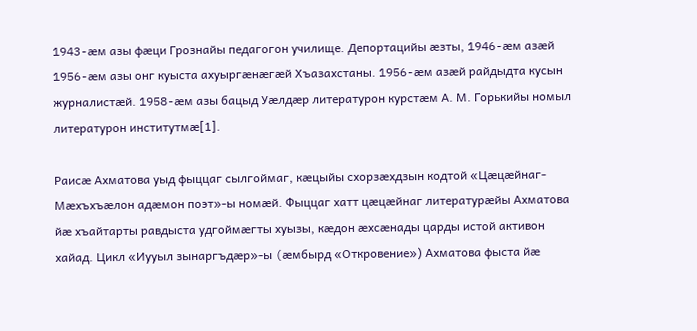1943-æм азы фæци Грознайы педагогон училище. Депортацийы æзты, 1946-æм азæй 1956-æм азы онг куыста ахуыргæнæгæй Хъазахстаны. 1956-æм азæй райдыдта кусын журналистæй. 1958-æм азы бацыд Уæлдæр литературон курстæм А. М. Горькийы номыл литературон институтмæ[1].

Раисæ Ахматова уыд фыццаг сылгоймаг, кæцыйы схорзæхдзын кодтой «Цæцæйнаг-Мæхъхъæлон адæмон поэт»-ы номæй. Фыццаг хатт цæцæйнаг литературæйы Ахматова йæ хъайтарты равдыста удгоймæгты хуызы, кæдон æхсæнады царды истой активон хайад. Цикл «Иууыл зынаргъдæр»-ы (æмбырд «Откровение») Ахматова фыста йæ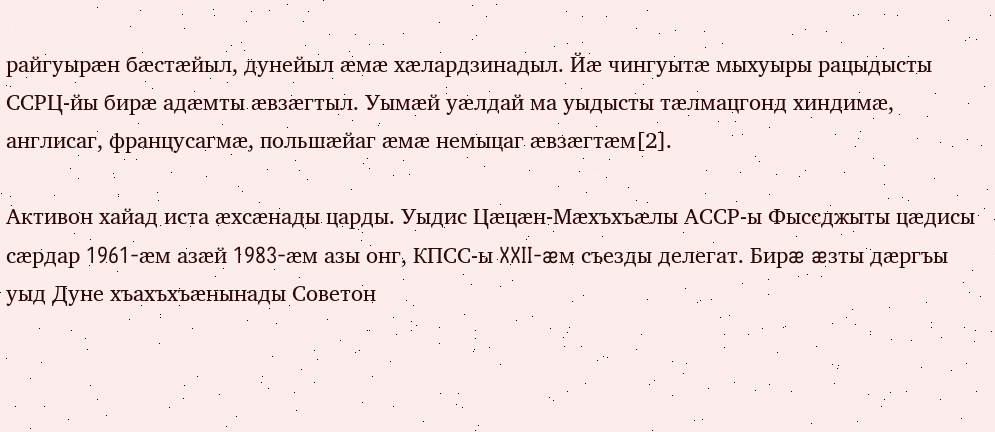райгуырæн бæстæйыл, дунейыл æмæ хæлардзинадыл. Йæ чингуытæ мыхуыры рацыдысты ССРЦ-йы бирæ адæмты æвзæгтыл. Уымæй уæлдай ма уыдысты тæлмацгонд хиндимæ, англисаг, францусагмæ, польшæйаг æмæ немыцаг æвзæгтæм[2].

Активон хайад иста æхсæнады царды. Уыдис Цæцæн-Мæхъхъæлы АССР-ы Фыссджыты цæдисы сæрдар 1961-æм азæй 1983-æм азы онг, КПСС-ы XXII-æм съезды делегат. Бирæ æзты дæргъы уыд Дуне хъахъхъæнынады Советон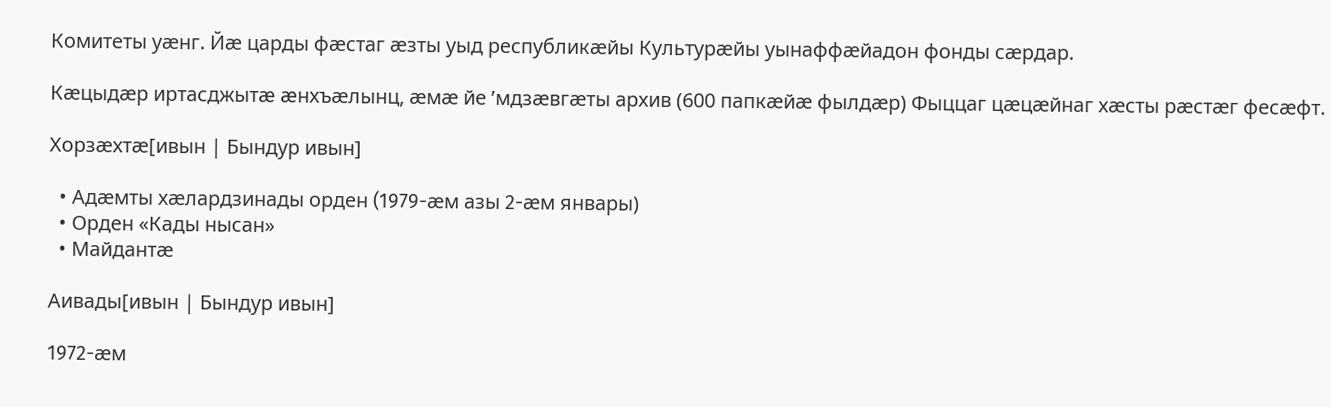Комитеты уæнг. Йæ царды фæстаг æзты уыд республикæйы Культурæйы уынаффæйадон фонды сæрдар.

Кæцыдæр иртасджытæ æнхъæлынц, æмæ йе ’мдзæвгæты архив (600 папкæйæ фылдæр) Фыццаг цæцæйнаг хæсты рæстæг фесæфт.

Хорзæхтæ[ивын | Бындур ивын]

  • Адæмты хæлардзинады орден (1979-æм азы 2-æм январы)
  • Орден «Кады нысан»
  • Майдантæ

Аивады[ивын | Бындур ивын]

1972-æм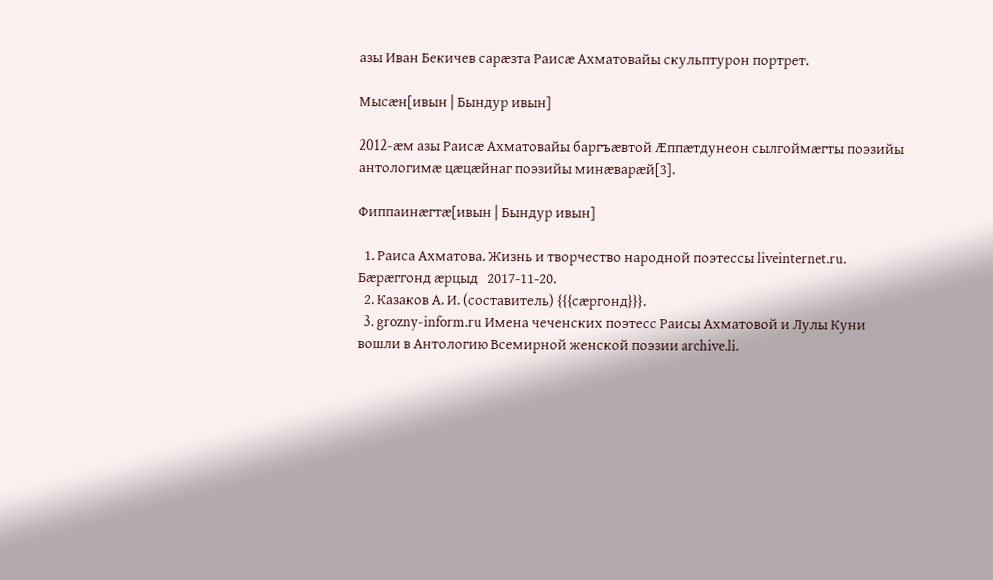азы Иван Бекичев сарæзта Раисæ Ахматовайы скульптурон портрет.

Мысæн[ивын | Бындур ивын]

2012-æм азы Раисæ Ахматовайы баргъæвтой Æппæтдунеон сылгоймæгты поэзийы антологимæ цæцæйнаг поэзийы минæварæй[3].

Фиппаинæгтæ[ивын | Бындур ивын]

  1. Раиса Ахматова. Жизнь и творчество народной поэтессы liveinternet.ru. Бæрæггонд æрцыд   2017-11-20.
  2. Казаков А. И. (составитель) {{{сæргонд}}}.
  3. grozny-inform.ru Имена чеченских поэтесс Раисы Ахматовой и Лулы Куни вошли в Антологию Всемирной женской поэзии archive.li.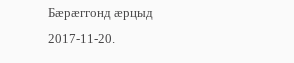Бæрæггонд æрцыд   2017-11-20.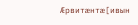Æрвитæнтæ[ивын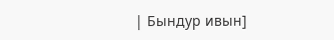| Бындур ивын]